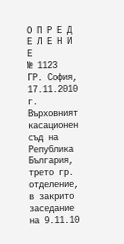О П Р Е Д Е Л Е Н И Е
№ 1123
ГР. София, 17.11.2010 г.
Върховният касационен съд на Република България, трето гр. отделение, в закрито заседание на 9.11.10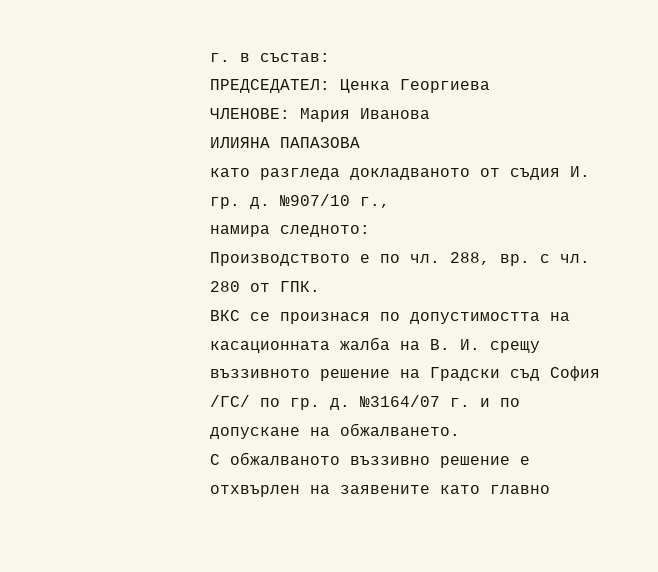г. в състав:
ПРЕДСЕДАТЕЛ: Ценка Георгиева
ЧЛЕНОВЕ: Мария Иванова
ИЛИЯНА ПАПАЗОВА
като разгледа докладваното от съдия И. гр. д. №907/10 г.,
намира следното:
Производството е по чл. 288, вр. с чл. 280 от ГПК.
ВКС се произнася по допустимостта на касационната жалба на В. И. срещу въззивното решение на Градски съд София /ГС/ по гр. д. №3164/07 г. и по допускане на обжалването.
С обжалваното въззивно решение е отхвърлен на заявените като главно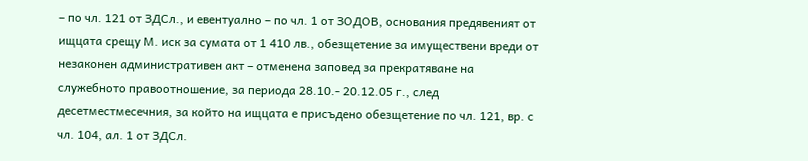– по чл. 121 от ЗДСл., и евентуално – по чл. 1 от ЗОДОВ, основания предявеният от ищцата срещу М. иск за сумата от 1 410 лв., обезщетение за имуществени вреди от незаконен административен акт – отменена заповед за прекратяване на служебното правоотношение, за периода 28.10.- 20.12.05 г., след десетместмесечния, за който на ищцата е присъдено обезщетение по чл. 121, вр. с чл. 104, ал. 1 от ЗДСл.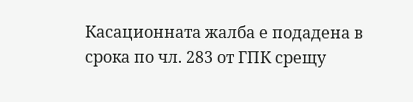Касационната жалба е подадена в срока по чл. 283 от ГПК срещу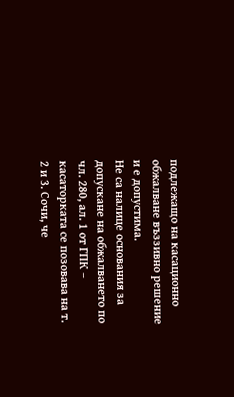подлежащо на касационно обжалване въззивно решение и е допустима.
Не са налице основания за допускане на обжалването по чл. 280, ал. 1 от ГПК – касаторката се позовава на т. 2 и 3. Сочи, че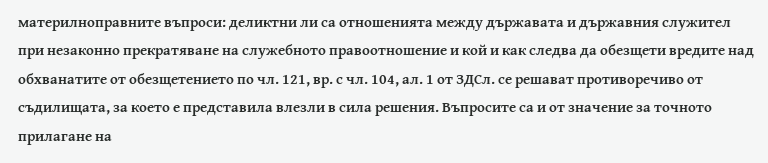материлноправните въпроси: деликтни ли са отношенията между държавата и държавния служител при незаконно прекратяване на служебното правоотношение и кой и как следва да обезщети вредите над обхванатите от обезщетението по чл. 121, вр. с чл. 104, ал. 1 от ЗДСл. се решават противоречиво от съдилищата, за което е представила влезли в сила решения. Въпросите са и от значение за точното прилагане на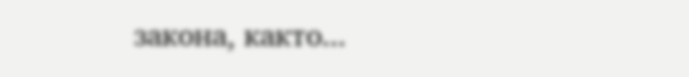закона, както...